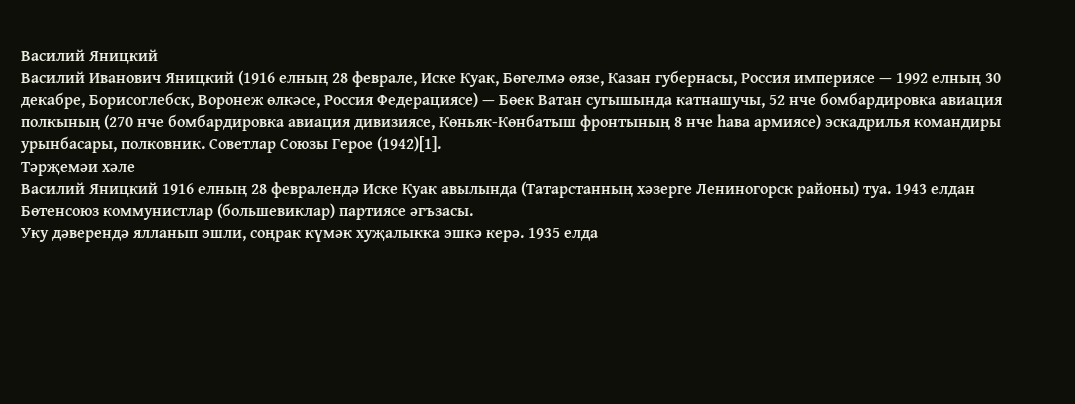Василий Яницкий
Василий Иванович Яницкий (1916 елның 28 феврале, Иске Куак, Бөгелмә өязе, Казан губернасы, Россия империясе — 1992 елның 30 декабре, Борисоглебск, Воронеж өлкәсе, Россия Федерациясе) — Бөек Ватан сугышында катнашучы, 52 нче бомбардировка авиация полкының (270 нче бомбардировка авиация дивизиясе, Көньяк-Көнбатыш фронтының 8 нче һава армиясе) эскадрилья командиры урынбасары, полковник. Советлар Союзы Герое (1942)[1].
Тәрҗемәи хәле
Василий Яницкий 1916 елның 28 февралендә Иске Куак авылында (Татарстанның хәзерге Лениногорск районы) туа. 1943 елдан Бөтенсоюз коммунистлар (большевиклар) партиясе әгъзасы.
Уку дәверендә ялланып эшли, соңрак күмәк хуҗалыкка эшкә керә. 1935 елда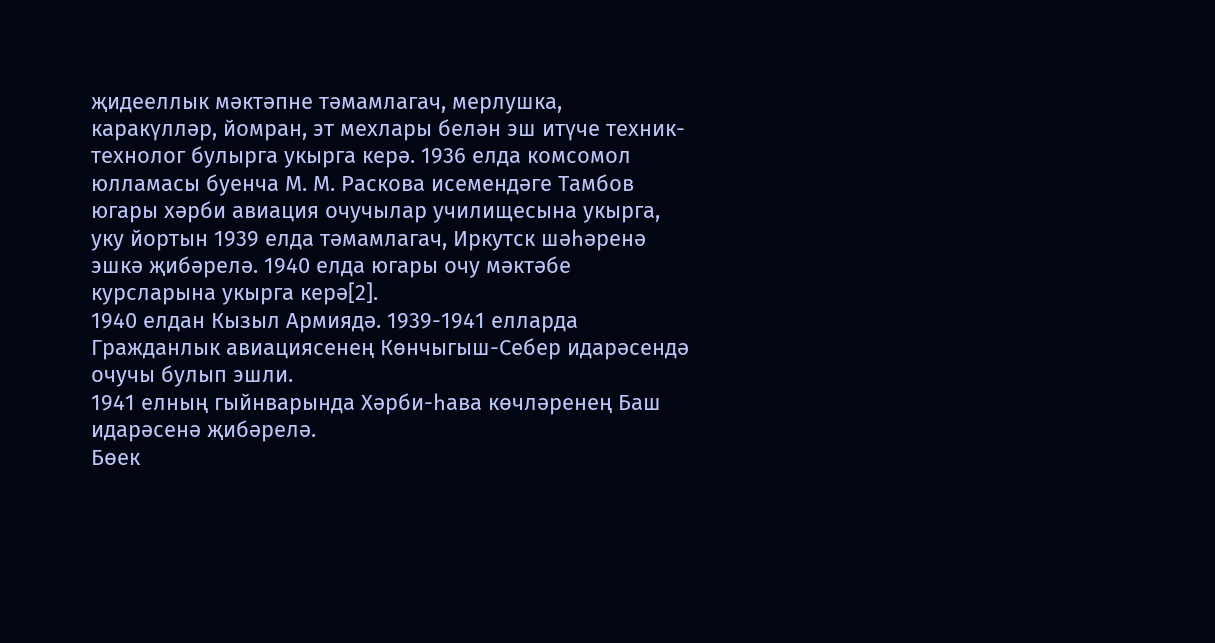җидееллык мәктәпне тәмамлагач, мерлушка, каракүлләр, йомран, эт мехлары белән эш итүче техник-технолог булырга укырга керә. 1936 елда комсомол юлламасы буенча М. М. Раскова исемендәге Тамбов югары хәрби авиация очучылар училищесына укырга, уку йортын 1939 елда тәмамлагач, Иркутск шәһәренә эшкә җибәрелә. 1940 елда югары очу мәктәбе курсларына укырга керә[2].
1940 елдан Кызыл Армиядә. 1939-1941 елларда Гражданлык авиациясенең Көнчыгыш-Себер идарәсендә очучы булып эшли.
1941 елның гыйнварында Хәрби-һава көчләренең Баш идарәсенә җибәрелә.
Бөек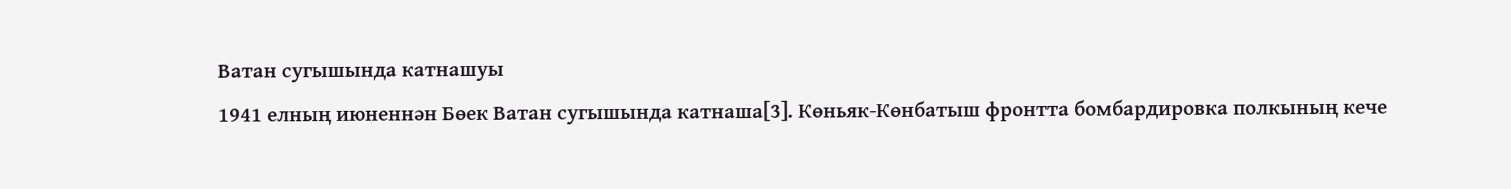Ватан сугышында катнашуы
1941 елның июненнән Бөек Ватан сугышында катнаша[3]. Көньяк-Көнбатыш фронтта бомбардировка полкының кече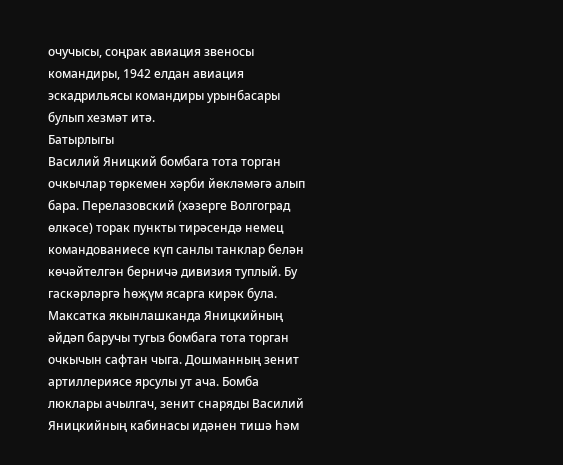очучысы, соңрак авиация звеносы командиры, 1942 елдан авиация эскадрильясы командиры урынбасары булып хезмәт итә.
Батырлыгы
Василий Яницкий бомбага тота торган очкычлар төркемен хәрби йөкләмәгә алып бара. Перелазовский (хәзерге Волгоград өлкәсе) торак пункты тирәсендә немец командованиесе күп санлы танклар белән көчәйтелгән берничә дивизия туплый. Бу гаскәрләргә һөҗүм ясарга кирәк була. Максатка якынлашканда Яницкийның әйдәп баручы тугыз бомбага тота торган очкычын сафтан чыга. Дошманның зенит артиллериясе ярсулы ут ача. Бомба люклары ачылгач, зенит снаряды Василий Яницкийның кабинасы идәнен тишә һәм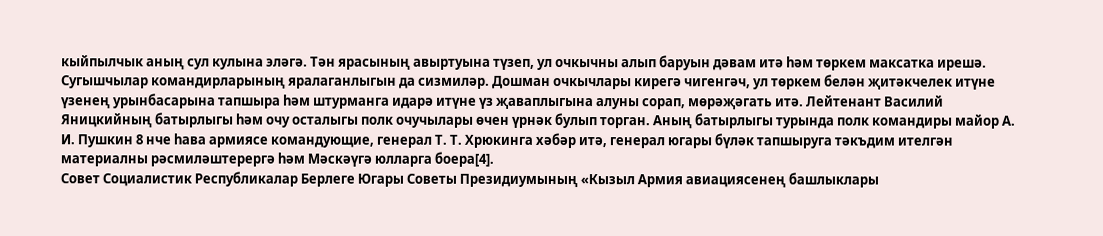кыйпылчык аның сул кулына эләгә. Тән ярасының авыртуына түзеп, ул очкычны алып баруын дәвам итә һәм төркем максатка ирешә. Сугышчылар командирларының яралаганлыгын да сизмиләр. Дошман очкычлары кирегә чигенгәч, ул төркем белән җитәкчелек итүне үзенең урынбасарына тапшыра һәм штурманга идарә итүне үз җаваплыгына алуны сорап, мөрәҗәгать итә. Лейтенант Василий Яницкийның батырлыгы һәм очу осталыгы полк очучылары өчен үрнәк булып торган. Аның батырлыгы турында полк командиры майор А. И. Пушкин 8 нче һава армиясе командующие, генерал Т. Т. Хрюкинга хәбәр итә, генерал югары бүләк тапшыруга тәкъдим ителгән материалны рәсмиләштерергә һәм Мәскәүгә юлларга боера[4].
Совет Социалистик Республикалар Берлеге Югары Советы Президиумының «Кызыл Армия авиациясенең башлыклары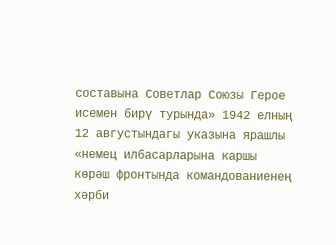составына Советлар Союзы Герое исемен бирү турында» 1942 елның 12 августындагы указына ярашлы «немец илбасарларына каршы көрәш фронтында командованиенең хәрби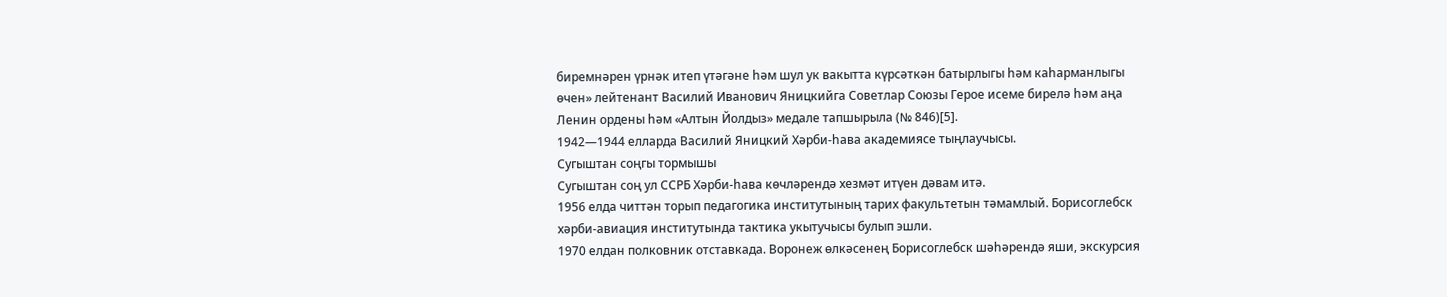биремнәрен үрнәк итеп үтәгәне һәм шул ук вакытта күрсәткән батырлыгы һәм каһарманлыгы өчен» лейтенант Василий Иванович Яницкийга Советлар Союзы Герое исеме бирелә һәм аңа Ленин ордены һәм «Алтын Йолдыз» медале тапшырыла (№ 846)[5].
1942—1944 елларда Василий Яницкий Хәрби-һава академиясе тыңлаучысы.
Сугыштан соңгы тормышы
Сугыштан соң ул ССРБ Хәрби-һава көчләрендә хезмәт итүен дәвам итә.
1956 елда читтән торып педагогика институтының тарих факультетын тәмамлый. Борисоглебск хәрби-авиация институтында тактика укытучысы булып эшли.
1970 елдан полковник отставкада. Воронеж өлкәсенең Борисоглебск шәһәрендә яши, экскурсия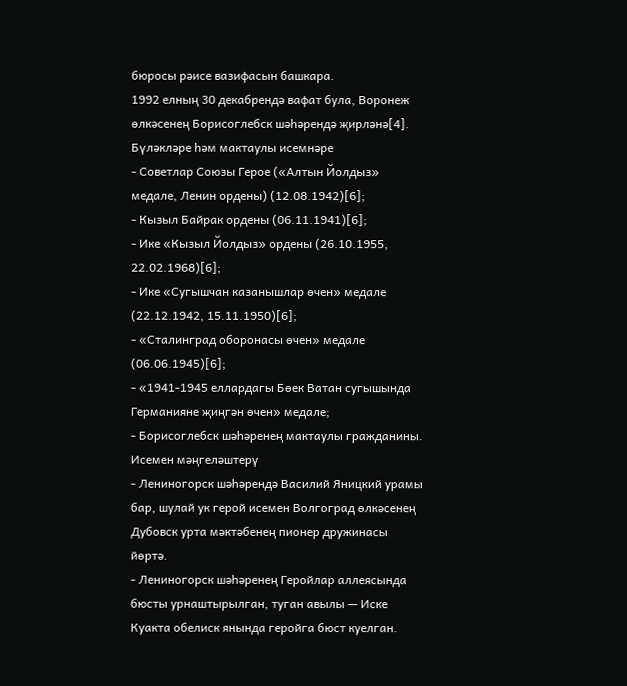бюросы рәисе вазифасын башкара.
1992 елның 30 декабрендә вафат була, Воронеж өлкәсенең Борисоглебск шәһәрендә җирләнә[4].
Бүләкләре һәм мактаулы исемнәре
- Советлар Союзы Герое («Алтын Йолдыз» медале, Ленин ордены) (12.08.1942)[6];
- Кызыл Байрак ордены (06.11.1941)[6];
- Ике «Кызыл Йолдыз» ордены (26.10.1955, 22.02.1968)[6];
- Ике «Сугышчан казанышлар өчен» медале (22.12.1942, 15.11.1950)[6];
- «Сталинград оборонасы өчен» медале (06.06.1945)[6];
- «1941-1945 еллардагы Бөек Ватан сугышында Германияне җиңгән өчен» медале;
- Борисоглебск шәһәренең мактаулы гражданины.
Исемен мәңгеләштерү
- Лениногорск шәһәрендә Василий Яницкий урамы бар, шулай ук герой исемен Волгоград өлкәсенең Дубовск урта мәктәбенең пионер дружинасы йөртә.
- Лениногорск шәһәренең Геройлар аллеясында бюсты урнаштырылган, туган авылы — Иске Куакта обелиск янында геройга бюст куелган.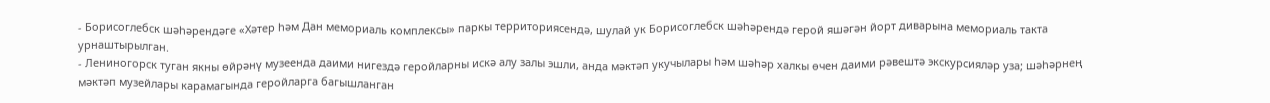- Борисоглебск шәһәрендәге «Хәтер һәм Дан мемориаль комплексы» паркы территориясендә, шулай ук Борисоглебск шәһәрендә герой яшәгән йорт диварына мемориаль такта урнаштырылган.
- Лениногорск туган якны өйрәнү музеенда даими нигездә геройларны искә алу залы эшли, анда мәктәп укучылары һәм шәһәр халкы өчен даими рәвештә экскурсияләр уза; шәһәрнең мәктәп музейлары карамагында геройларга багышланган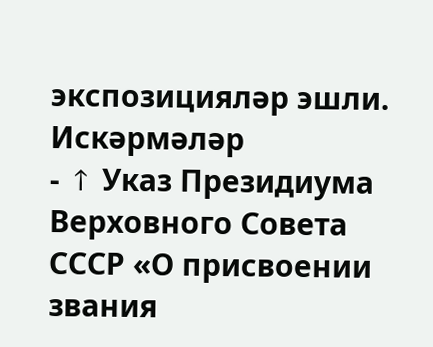экспозицияләр эшли.
Искәрмәләр
- ↑ Указ Президиума Верховного Совета СССР «О присвоении звания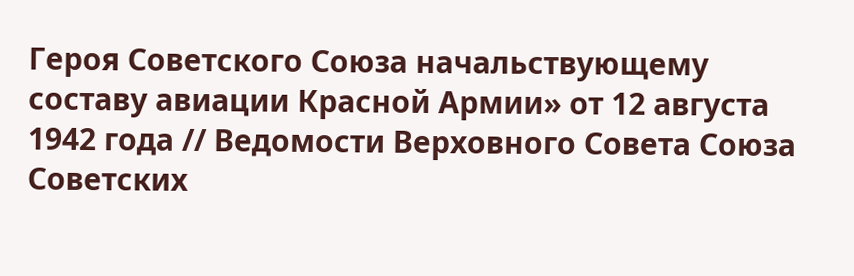Героя Советского Союза начальствующему составу авиации Красной Армии» от 12 августа 1942 года // Ведомости Верховного Совета Союза Советских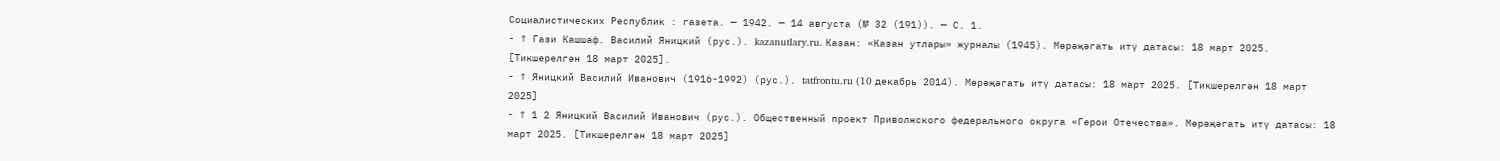Социалистических Республик : газета. — 1942. — 14 августа (№ 32 (191)). — С. 1.
- ↑ Гази Кашшаф. Василий Яницкий (рус.). kazanutlary.ru. Казан: «Казан утлары» журналы (1945). Мөрәҗәгать итү датасы: 18 март 2025. [Тикшерелгән 18 март 2025].
- ↑ Яницкий Василий Иванович (1916-1992) (рус.). tatfrontu.ru (10 декабрь 2014). Мөрәҗәгать итү датасы: 18 март 2025. [Тикшерелгән 18 март 2025]
- ↑ 1 2 Яницкий Василий Иванович (рус.). Общественный проект Приволжского федерального округа «Герои Отечества». Мөрәҗәгать итү датасы: 18 март 2025. [Тикшерелгән 18 март 2025]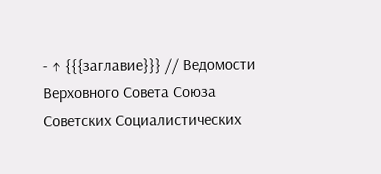- ↑ {{{заглавие}}} // Ведомости Верховного Совета Союза Советских Социалистических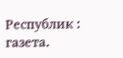Республик : газета.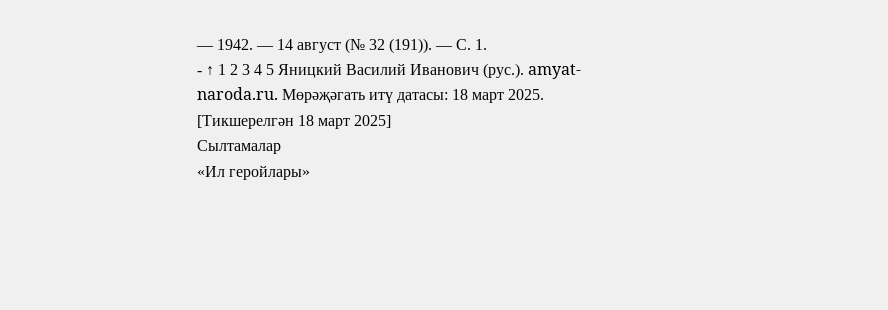— 1942. — 14 август (№ 32 (191)). — С. 1.
- ↑ 1 2 3 4 5 Яницкий Василий Иванович (рус.). amyat-naroda.ru. Мөрәҗәгать итү датасы: 18 март 2025. [Тикшерелгән 18 март 2025]
Сылтамалар
«Ил геройлары»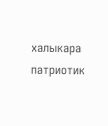халыкара патриотик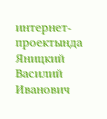интернет-проектында Яницкий Василий Иванович